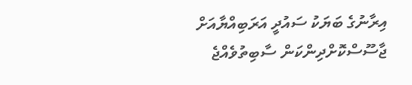އިރާނުގެ ބަޔަކު ސައުދީ އަރަބިއްޔާއަށް ޖާސޫސްކޮށްދިންކަން ސާބިތުވެއްޖެ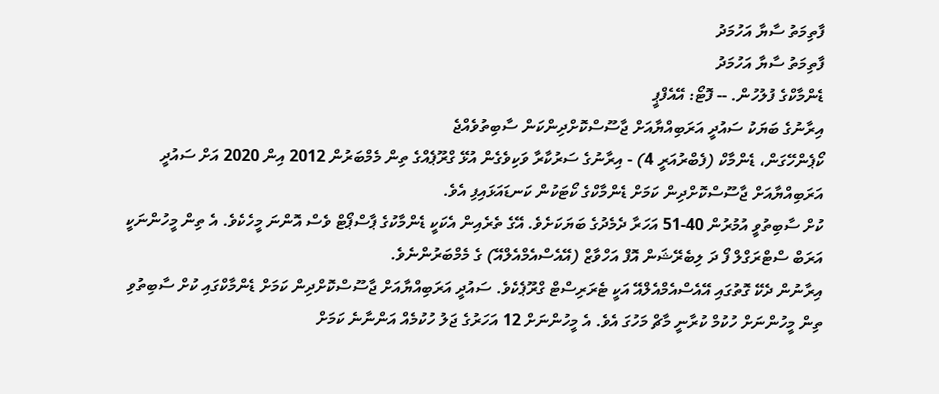ފާތިމަތު ސާޔާ އަހުމަދު
ފާތިމަތު ސާޔާ އަހުމަދު
ޑެންމާކްގެ ފުލުހުން. -- ފޮޓޯ: އޭއެފްޕީ
އިރާނުގެ ބަޔަކު ސައުދީ އަރަބިއްޔާއަށް ޖާސޫސްކޮށްދިންކަން ސާބިތުވެއްޖެ
ކޯޕެންހޭގަން، ޑެންމާކް (ފެބްރުއަރީ 4) - އިރާނުގެ ސަރުކާރާ ވަކިވެގެން އުޅޭ ގްރޫޕެއްގެ ތިން މެމްބަރުން 2012 އިން 2020 އަށް ސައުދީ އަރަބިއްޔާއަށް ޖާސޫސްކޮށްދިން ކަމަށް ޑެންމާކްގެ ކޯޓަކުން ކަނޑައަޅައިފި އެވެ.
ކުށް ސާބިތުވީ އުމުރުން 40-51 އަހަރާ ދެމެދުގެ ބަޔަކަށެވެ. އޭގެ ތެރެއިން އެކަކީ ޑެންމާކުގެ ޕާސްޕޯޓް ވެސް އޮންނަ މީހެކެވެ. އެ ތިން މީހުންނަކީ އަރަބް ސްޓްރަގްލް ފޯ ދަ ލިބެރޭޝަން އޮފް އަހްވާޒް (އޭއެސްއެމްއެލްއޭ) ގެ މެމްބަރުންނެވެ.
އިރާނުން ދެކޭ ގޮތުގައި އޭއެސްއެމްއެލްއޭ އަކީ ޓެރަރިސްޓް ގްރޫޕެކެވެ. ސައުދީ އަރަބިއްޔާއަށް ޖާސޫސްކޮށްދިން ކަމަށް ޑެންމާކްގައި ކުށް ސާބިތުވި ތިން މީހުންނަށް ހުކުމް ކުރާނީ މާޗް މަހުގަ އެވެ. އެ މީހުންނަށް 12 އަހަރުގެ ޖަލު ހުކުމެއް އަންނާނެ ކަމަށް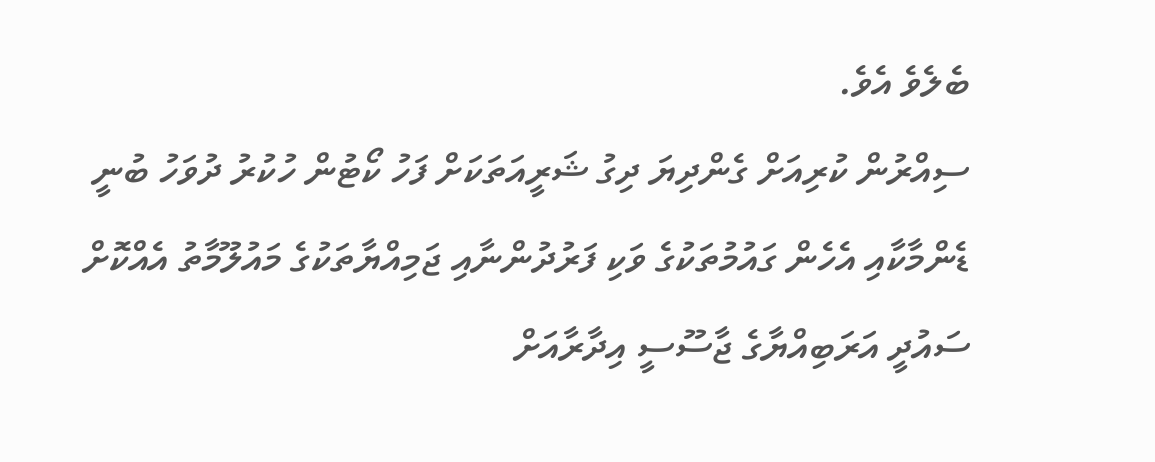ބެލެވެ އެވެ.
ސިއްރުން ކުރިއަށް ގެންދިޔަ ދިގު ޝަރީއަތަކަށް ފަހު ކޯޓުން ހުކުރު ދުވަހު ބުނީ ޑެންމާކާއި އެހެން ގައުމުތަކުގެ ވަކި ފަރުދުންނާއި ޖަމިއްޔާތަކުގެ މައުލޫމާތު އެއްކޮށް ސައުދީ އަރަބިއްޔާގެ ޖާސޫސީ އިދާރާއަށް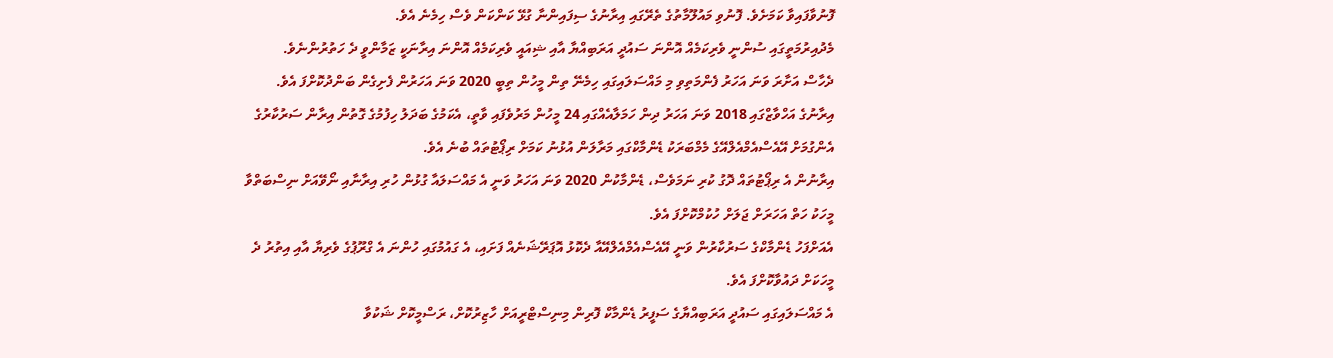ފޮނުވާފައިވާ ކަމަށެވެ. ފޮނުވި މައުލޫމާތުގެ ތެރޭގައި އިރާނުގެ ސިފައިންނާ ގުޅޭ ކަންކަން ވެސް ހިމެނެ އެވެ.
މެދުއިރުމަތީގައި ސުންނީ ވެރިކަމެއް އޮންނަ ސައުދީ އަރަބިއްޔާ އާއި ޝިއައީ ވެރިކަމެއް އޮންނަ އިރާނަކީ ޒަމާންވީ ދެ ހަތުރުންނެވެ.
ދެހާސް އަށާރަ ވަނަ އަހަރު ފެންމަތިވި މި މައްސަލައިގައި ހިމެނޭ ތިން މީހުން ތިބީ 2020 ވަނަ އަހަރުން ފެށިގެން ބަންދުކޮށްފަ އެވެ. އިރާނުގެ އަހްވާޒްގައި 2018 ވަނަ އަހަރު ދިން ހަމަލާއެއްގައި 24 މީހުން މަރުވެފައި ވާތީ، އެކަމުގެ ބަދަލު ހިފުމުގެ ގޮތުން އިރާން ސަރުކާރުގެ އެންގުމަށް އޭއެސްއެމްއެލްއޭގެ މެމްބަރަކު ޑެންމާކްގައި މަރާލަން އުޅުނު ކަމަށް ރިޕޯޓުތައް ބުނެ އެވެ.
އިރާނުން އެ ރިޕޯޓުތައް ދޮގު ކުރި ނަމަވެސް، ޑެންމާކުން 2020 ވަނަ އަހަރު ވަނީ އެ މައްސަލައާ ގުޅުން ހުރި އިރާނާއި ނޯވޭއަށް ނިސްބަތްވާ މީހަކު ހަތް އަހަރަށް ޖަލަށް ހުކުމްކޮށްފަ އެވެ.
އެއަށްފަހު ޑެންމާކްގެ ސަރުކާރުން ވަނީ އޭއެސްއެމްއެލްއޭއާ ދެކޮޅު އޮޕަރޭޝަނެއް ފަށައި، އެ ގައުމުގައި ހުންނަ އެ ގްރޫޕުގެ ވެރިޔާ އާއި އިތުރު ދެ މީހަކަށް ދައުވާކޮށްފަ އެވެ.
އެ މައްސަލައިގައި ސައުދީ އަރަބިއްޔާގެ ސަފީރު ޑެންމާކް ފޮރިން މިނިސްޓްރީއަށް ހާޒިރުކޮށް، ރަސްމީކޮށް ޝަކުވާ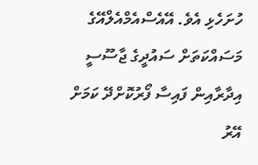ހުށަހެޅި އެވެ. އޭއެސްއެމްއެލްއޭގެ މަސައްކަތަށް ސައުދީގެ ޖާސޫސީ އިދާރާއިން ފައިސާ ފޯރުކޮށްދޭ ކަމަށް އޭރު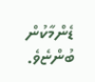ޑެންމާކުން ބުންޏެވެ.